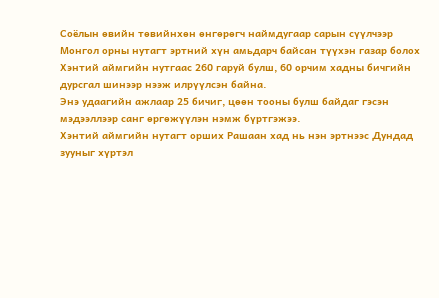Соёлын өвийн төвийнхөн өнгөрөгч наймдугаар сарын сүүлчээр Монгол орны нутагт эртний хүн амьдарч байсан түүхэн газар болох Хэнтий аймгийн нутгаас 260 гаруй булш, 60 орчим хадны бичгийн дурсгал шинээр нээж илрүүлсэн байна.
Энэ удаагийн ажлаар 25 бичиг, цөөн тооны булш байдаг гэсэн мэдээллээр санг өргөжүүлэн нэмж бүртгэжээ.
Хэнтий аймгийн нутагт орших Рашаан хад нь нэн эртнээс Дундад зууныг хүртэл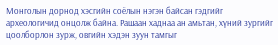Монголын дорнод хэсгийн соёлын нэгэн байсан гэдгийг археологичид онцолж байна. Рашаан хаднаа ан амьтан, хүний зургийг цоолборлон зурж, овгийн хэдэн зуун тамгыг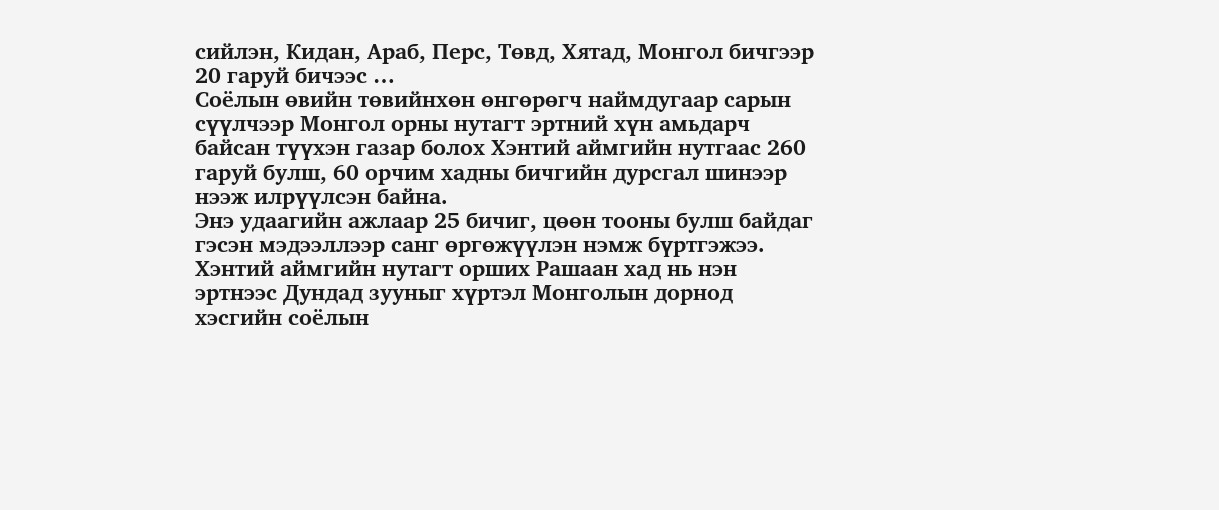сийлэн, Кидан, Араб, Перс, Төвд, Хятад, Монгол бичгээр 20 гаруй бичээс …
Соёлын өвийн төвийнхөн өнгөрөгч наймдугаар сарын сүүлчээр Монгол орны нутагт эртний хүн амьдарч байсан түүхэн газар болох Хэнтий аймгийн нутгаас 260 гаруй булш, 60 орчим хадны бичгийн дурсгал шинээр нээж илрүүлсэн байна.
Энэ удаагийн ажлаар 25 бичиг, цөөн тооны булш байдаг гэсэн мэдээллээр санг өргөжүүлэн нэмж бүртгэжээ.
Хэнтий аймгийн нутагт орших Рашаан хад нь нэн эртнээс Дундад зууныг хүртэл Монголын дорнод хэсгийн соёлын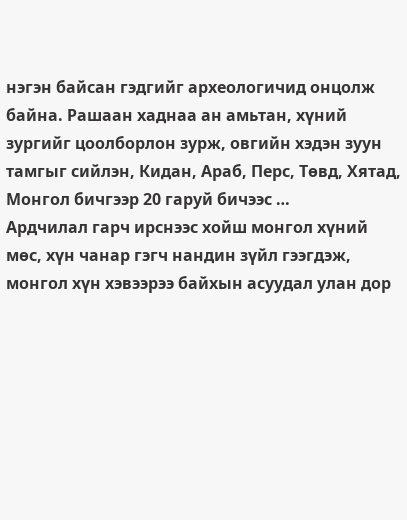нэгэн байсан гэдгийг археологичид онцолж байна. Рашаан хаднаа ан амьтан, хүний зургийг цоолборлон зурж, овгийн хэдэн зуун тамгыг сийлэн, Кидан, Араб, Перс, Төвд, Хятад, Монгол бичгээр 20 гаруй бичээс …
Ардчилал гарч ирснээс хойш монгол хүний мөс, хүн чанар гэгч нандин зүйл гээгдэж, монгол хүн хэвээрээ байхын асуудал улан дор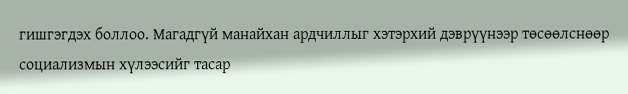гишгэгдэх боллоо. Магадгүй манайхан ардчиллыг хэтэрхий дэврүүнээр төсөөлснөөр социализмын хүлээсийг тасар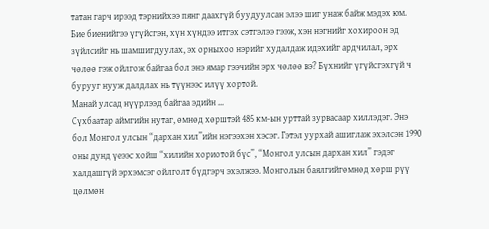татан гарч ирээд тэрнийхээ пянг даахгүй буудуулсан элээ шиг унаж байж мэдэх юм.
Бие биенийгээ үгүйсгэн, хүн хүндээ итгэх сэтгэлээ гээж, хэн нэгнийг хохироон эд зүйлсийг нь шамшигдуулах, эх орныхоо нэрийг худалдаж идэхийг ардчилал, эрх чөлөө гэж ойлгож байгаа бол энэ ямар гээчийн эрх чөлөө вэ? Бүхнийг үгүйсгэхгүй ч бурууг нууж далдлах нь түүнээс илүү хортой.
Манай улсад нүүрлээд байгаа эдийн …
Сүхбаатар аймгийн нутаг, өмнөд хөрштэй 485 км-ын урттай зурвасаар хиллэдэг. Энэ бол Монгол улсын “дархан хил”ийн нэгээхэн хэсэг. Гэтэл уурхай ашиглаж эхэлсэн 1990 оны дунд үеээс хойш “хилийн хориотой бүс”, “Монгол улсын дархан хил” гэдэг халдашгүй эрхэмсэг ойлголт бүдгэрч эхэлжээ. Монголын баялгийгөмнөд хөрш рүү цөлмөн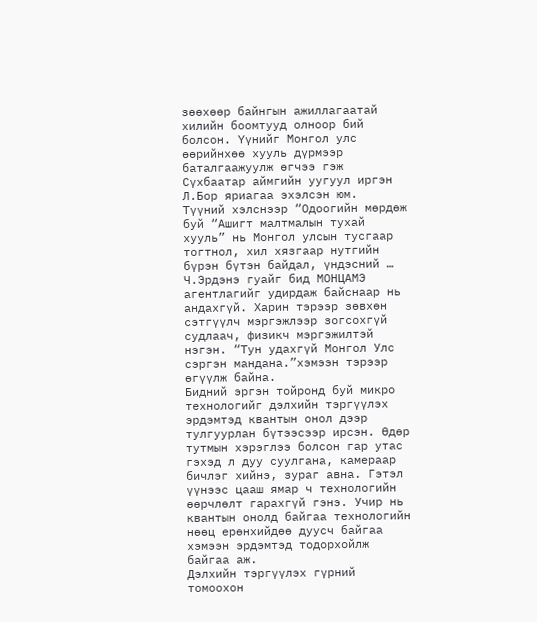зөөхөөр байнгын ажиллагаатай хилийн боомтууд олноор бий болсон. Үүнийг Монгол улс өөрийнхөө хууль дүрмээр баталгаажуулж өгчээ гэж Сүхбаатар аймгийн уугуул иргэн Л.Бор яриагаа эхэлсэн юм.
Түүний хэлснээр “Одоогийн мөрдөж буй “Ашигт малтмалын тухай хууль” нь Монгол улсын тусгаар тогтнол, хил хязгаар нутгийн бүрэн бүтэн байдал, үндэсний …
Ч.Эрдэнэ гуайг бид МОНЦАМЭ агентлагийг удирдаж байснаар нь андахгүй. Харин тэрээр зөвхөн сэтгүүлч мэргэжлээр зогсохгүй судлаач, физикч мэргэжилтэй нэгэн. “Тун удахгүй Монгол Улс сэргэн мандана.”хэмээн тэрээр өгүүлж байна.
Бидний эргэн тойронд буй микро технологийг дэлхийн тэргүүлэх эрдэмтэд квантын онол дээр тулгуурлан бүтээсээр ирсэн. Өдөр тутмын хэрэглээ болсон гар утас гэхэд л дуу суулгана, камераар бичлэг хийнэ, зураг авна. Гэтэл үүнээс цааш ямар ч технологийн өөрчлөлт гарахгүй гэнэ. Учир нь квантын онолд байгаа технологийн нөөц ерөнхийдөө дуусч байгаа хэмээн эрдэмтэд тодорхойлж байгаа аж.
Дэлхийн тэргүүлэх гүрний томоохон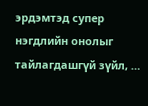эрдэмтэд супер нэгдлийн онолыг тайлагдашгүй зүйл, …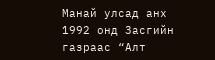Манай улсад анх 1992 онд Засгийн газраас “Алт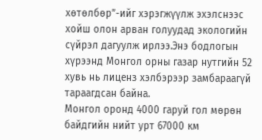хөтөлбөр”-ийг хэрэгжүүлж эхэлснээс хойш олон арван голуудад экологийн сүйрэл дагуулж ирлээ.Энэ бодлогын хүрээнд Монгол орны газар нутгийн 52 хувь нь лиценз хэлбэрээр замбараагүй тараагдсан байна.
Монгол оронд 4000 гаруй гол мөрөн байдгийн нийт урт 67000 км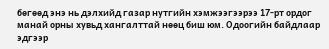бөгөөд энэ нь дэлхийд газар нутгийн хэмжээгээрээ 17-рт ордог манай орны хувьд хангалттай нөөц биш юм. Одоогийн байдлаар эдгээр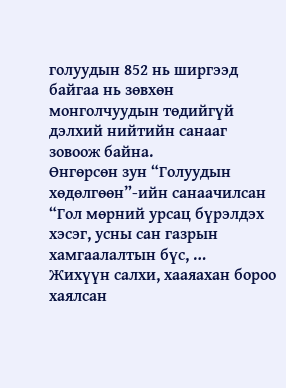голуудын 852 нь ширгээд байгаа нь зөвхөн монголчуудын төдийгүй дэлхий нийтийн санааг зовоож байна.
Өнгөрсөн зун “Голуудын хөдөлгөөн”-ийн санаачилсан “Гол мөрний урсац бүрэлдэх хэсэг, усны сан газрын хамгаалалтын бүс, …
Жихүүн салхи, хааяахан бороо хаялсан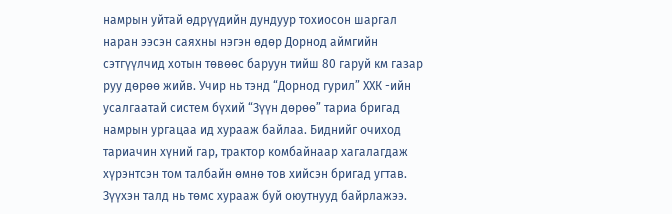намрын уйтай өдрүүдийн дундуур тохиосон шаргал наран ээсэн саяхны нэгэн өдөр Дорнод аймгийн сэтгүүлчид хотын төвөөс баруун тийш 80 гаруй км газар руу дөрөө жийв. Учир нь тэнд “Дорнод гурил” ХХК -ийн усалгаатай систем бүхий “Зүүн дөрөө” тариа бригад намрын ургацаа ид хурааж байлаа. Биднийг очиход тариачин хүний гар, трактор комбайнаар хагалагдаж хүрэнтсэн том талбайн өмнө тов хийсэн бригад угтав. Зүүхэн талд нь төмс хурааж буй оюутнууд байрлажээ.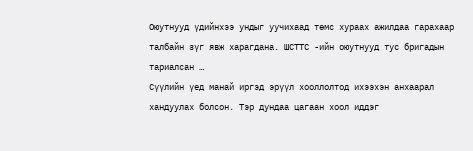Оюутнууд үдийнхээ ундыг уучихаад төмс хураах ажилдаа гарахаар талбайн зүг явж харагдана. ШСТТС -ийн оюутнууд тус бригадын тариалсан …
Сүүлийн үед манай иргэд эрүүл хооллолтод ихээхэн анхаарал хандуулах болсон. Тэр дундаа цагаан хоол иддэг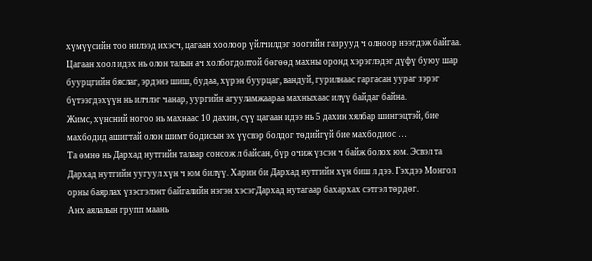хүмүүсийн тоо нилээд ихэсч, цагаан хоолоор үйлчилдэг зоогийн газрууд ч олноор нээгдэж байгаа.
Цагаан хоол идэх нь олон талын ач холбогдолтой бөгөөд махны оронд хэрэглэдэг дүфү буюу шар буурцгийн бяслаг, эрдэнэ шиш, будаа, хүрэн буурцаг, вандуй, гурилнаас гаргасан уураг зэрэг бүтээгдэхүүн нь илчлэг чанар, уургийн агууламжаараа махныхаас илүү байдаг байна.
Жимс, хүнсний ногоо нь махнаас 10 дахин, сүү цагаан идээ нь 5 дахин хялбар шингэцтэй, бие махбодид ашигтай олон шимт бодисын эх үүсвэр болдог төдийгүй бие махбодиос …
Та өмнө нь Дархад нутгийн талаар сонсож л байсан, бүр очиж үзсэн ч байж болох юм. Эсвэл та Дархад нутгийн уугуул хүн ч юм билүү. Харин би Дархад нутгийн хүн биш л дээ. Гэхдээ Монгол орны баярлах үзэсгэлэнт байгалийн нэгэн хэсэгДархад нутагаар бахархах сэтгэл төрдөг.
Анх аялалын групп маань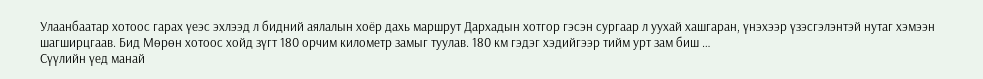Улаанбаатар хотоос гарах үеэс эхлээд л бидний аялалын хоёр дахь маршрут Дархадын хотгор гэсэн сургаар л уухай хашгаран, үнэхээр үзэсгэлэнтэй нутаг хэмээн шагширцгаав. Бид Мөрөн хотоос хойд зүгт 180 орчим километр замыг туулав. 180 км гэдэг хэдийгээр тийм урт зам биш …
Сүүлийн үед манай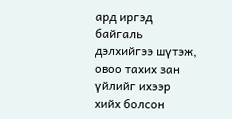ард иргэд байгаль дэлхийгээ шүтэж, овоо тахих зан үйлийг ихээр хийх болсон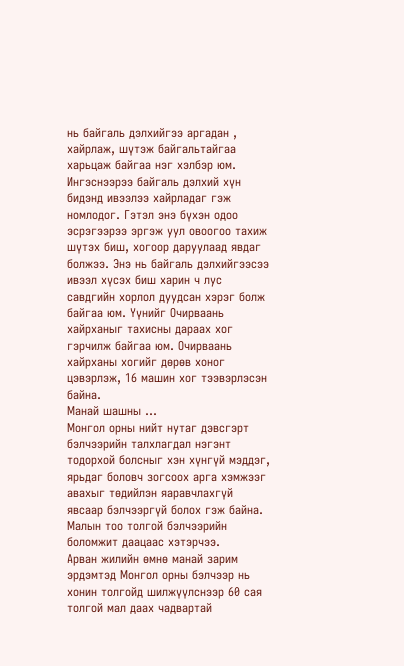нь байгаль дэлхийгээ аргадан , хайрлаж, шүтэж байгальтайгаа харьцаж байгаа нэг хэлбэр юм. Ингэснээрээ байгаль дэлхий хүн бидэнд ивээлээ хайрладаг гэж номлодог. Гэтэл энэ бүхэн одоо эсрэгээрээ эргэж уул овоогоо тахиж шүтэх биш, хогоор даруулаад явдаг болжээ. Энэ нь байгаль дэлхийгээсээ ивээл хүсэх биш харин ч лус савдгийн хорлол дуудсан хэрэг болж байгаа юм. Үүнийг Очирваань хайрханыг тахисны дараах хог гэрчилж байгаа юм. Очирваань хайрханы хогийг дөрөв хоног цэвэрлэж, 16 машин хог тээвэрлэсэн байна.
Манай шашны …
Монгол орны нийт нутаг дэвсгэрт бэлчээрийн талхлагдал нэгэнт тодорхой болсныг хэн хүнгүй мэддэг, ярьдаг боловч зогсоох арга хэмжээг авахыг төдийлэн яаравчлахгүй явсаар бэлчээргүй болох гэж байна. Малын тоо толгой бэлчээрийн боломжит даацаас хэтэрчээ.
Арван жилийн өмнө манай зарим эрдэмтэд Монгол орны бэлчээр нь хонин толгойд шилжүүлснээр 60 сая толгой мал даах чадвартай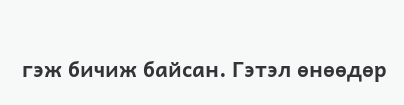гэж бичиж байсан. Гэтэл өнөөдөр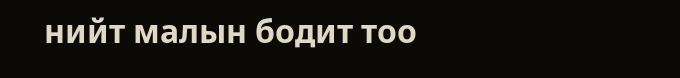нийт малын бодит тоо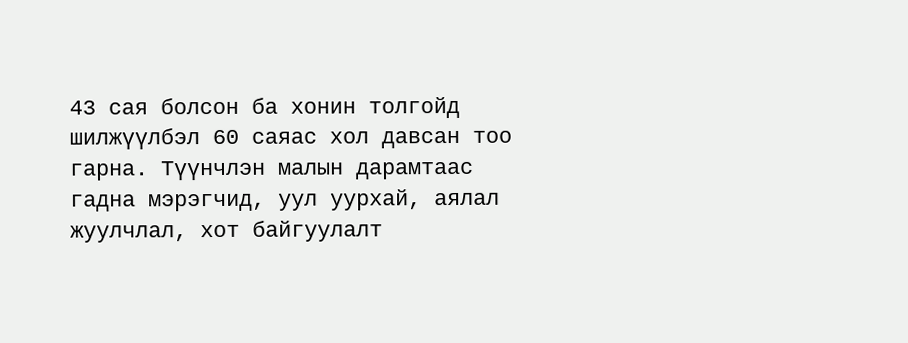43 сая болсон ба хонин толгойд шилжүүлбэл 60 саяас хол давсан тоо гарна. Түүнчлэн малын дарамтаас гадна мэрэгчид, уул уурхай, аялал жуулчлал, хот байгуулалт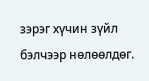зэрэг хүчин зүйл бэлчээр нөлөөлдөг.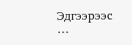Эдгээрээс …